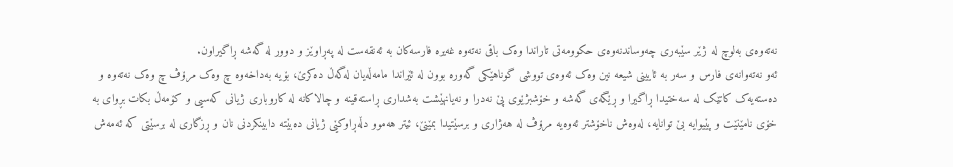نەتەوەی بەلوچ لە ژێر سێبەری چەوساندنەوەی حکوومەتی تاراندا وەک باقی نەتەوە غەیرە فارسەکان بە ئەنقەست لە پەڕاوێز و دوور لە گەشە ڕاگیراون.
ئەو نەتەوانەی فارس و سەر بە ئایینی شیعە نین وەک ئەوەی تووشی گوناهێکی گەورە بوون لە ئێراندا مامەڵەیان لەگەڵ دەکرێ، بۆیە بەداخەوە چ وەک مرۆڤ چ وەک نەتەوە و دەستەیەک کاتێک لە سەختیدا ڕاگیرا و ڕێگەی گەشە و خۆشبژێوی پێ نەدرا و نەیانهێشت بەشداری ڕاستەقینە و چالاکانە لە کاروباری ژیانی کەسیی و کۆمەڵ بکات بڕوای بە خۆی نامێنێت و پێیوایە بێ توانایە، لەوەش ناخۆشتر ئەوەیە مرۆڤ لە هەژاری و برسێتیدا بمێنێ، ئیتر هەموو دڵەڕاوکێی ژیانی دەبێتە دابینکردنی نان و ڕزگاری لە برسێتی کە ئەمەش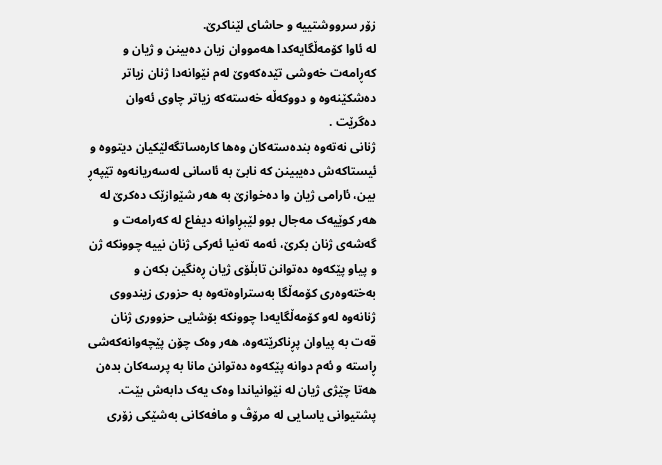زۆر سرووشتییە و حاشای لێناکرێ.
لە ئاوا کۆمەڵگایەکدا هەمووان زیان دەبینن و ژیان و کەڕامەت خەوشی تێدەکەوێ لەم نێوانەدا ژنان زیاتر دەشکێنەوە و دووکەڵە خەستەکە زیاتر چاوی ئەوان دەگرێت .
ژنانی نەتەوە بندەستەکان وەها کارەساتگەلێکیان دیتووە و ئیستاکەش دەیبینن کە نابێ بە ئاسانی لەسەریانەوە تێپەڕ بین، ئارامی ژیان وا دەخوازێ بە هەر شێوازێک دەکرێ لە هەر کوێیەک مەجال بوو لێبڕاوانە دیفاع لە کەرامەت و گەشەی ژنان بکرێ، ئەمە تەنیا ئەرکی ژنان نییە چوونکە ژن و پیاو پێکەوە دەتوانن تابڵۆی ژیان ڕەنگین بکەن و بەختەوەری کۆمەڵگا بەستراوەتەوە بە حزوری زیندووی ژنانەوە لەو کۆمەڵگایەدا چوونکە بۆشایی حزووری ژنان قەت بە پیاوان پڕناکرێتەوە، هەر وەک چۆن پێچەوانەکەشی ڕاستە و ئەم دوانە پێکەوە دەتوانن مانا بە پرسەکان بدەن هەتا چێژی ژیان لە نێوانیاندا وەک یەک دابەش بێت.
پشتیوانی یاسایی لە مرۆڤ و مافەکانی بەشێکی زۆری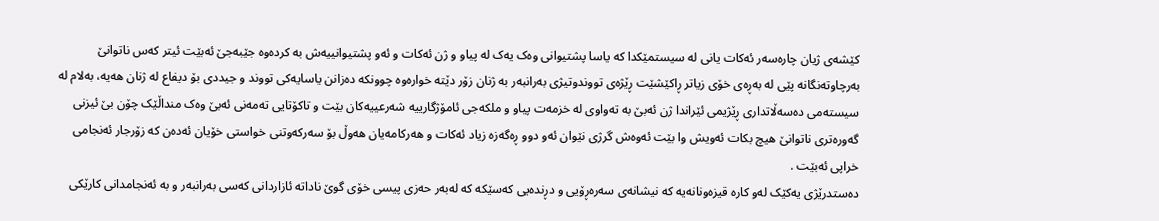کێشەی ژیان چارەسەر ئەکات یانی لە سیستمێکدا کە یاسا پشتیوانی وەک یەک لە پیاو و ژن ئەکات و ئەو پشتیوانییەش بە کردەوە جێبەجێ ئەبێت ئیتر کەس ناتوانێ بەرچاوتەنگانە پێی لە بەڕەی خۆی زیاتر ڕاکێشێت ڕێژەی تووندوتیژی بەرانبەر بە ژنان زۆر دێتە خوارەوە چوونکە دەزانن یاسایەکی تووند و جیددی بۆ دیفاع لە ژنان هەیە، بەلام لە سیستەمی دەسەڵاتداری ڕێژیمی ئێراندا ژن ئەبێ بە تەواوی لە خزمەت پیاو و ملکەجی ئامۆژگارییە شەرعییەکان بێت و تاکۆتایی تەمەنی ئەبێ وەک منداڵێک چۆن بێ ئیزنی گەورەتری ناتوانێ هیچ بکات ئەویش وا بێت ئەوەش گرژی نێوان ئەو دوو ڕەگەزە زیاد ئەکات و هەرکامەیان هەوڵ بۆ سەرکەوتنی خواستی خۆیان ئەدەن کە زۆرجار ئەنجامی خراپی ئەبێت .
دەستدرێژی یەکێک لەو کارە قیزەونانەیە کە نیشانەی سەرەڕۆیی و دڕندەیی کەسێکە کە لەبەر حەزی پیسی خۆی گوێ ناداتە ئازاردانی کەسی بەرانبەر و بە ئەنجامدانی کارێکی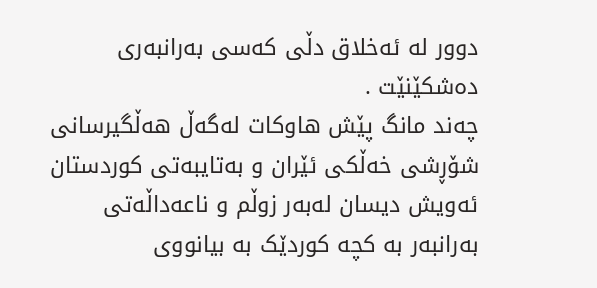دوور لە ئەخلاق دڵی کەسی بەرانبەری دەشکێنێت .
چەند مانگ پێش هاوکات لەگەڵ هەڵگیرسانی شۆڕشی خەڵکی ئێران و بەتایبەتی کوردستان ئەویش دیسان لەبەر زوڵم و ناعەداڵەتی بەرانبەر بە کچە کوردێک بە بیانووی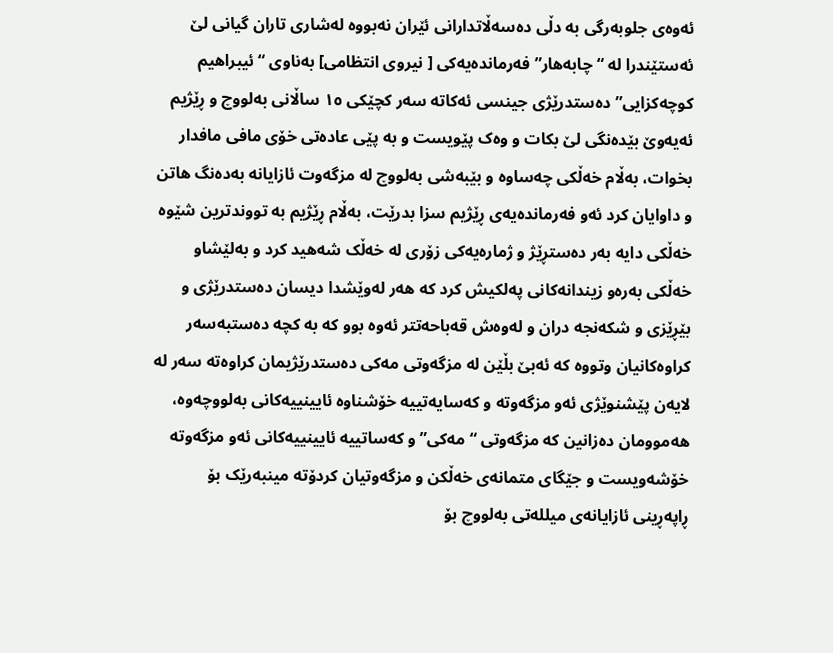ئەوەی جلوبەرگی بە دڵی دەسەڵاتدارانی ئێران نەبووە لەشاری تاران گیانی لێ ئەستێندرا لە “چابەهار” فەرماندەیەکی [ نیروی انتظامی] بەناوی “ئیبراهیم کوچەکزایی” دەستدرێژی جینسی ئەکاتە سەر کچێکی ١٥ ساڵانی بەلووچ و ڕێژیم ئەیەوێ بێدەنگی لێ بکات و وەک پێویست و بە پێی عادەتی خۆی مافی مافدار بخوات، بەڵام خەڵکی چەساوە و بێبەشی بەلووچ لە مزگەوت ئازایانە بەدەنگ هاتن و داوایان کرد ئەو فەرماندەیەی ڕێژیم سزا بدرێت، بەڵام ڕێژیم بە تووندترین شێوە خەڵکی دایە بەر دەستڕێژ و ژمارەیەکی زۆری لە خەڵک شەهید کرد و بەلێشاو خەڵکی بەرەو زیندانەکانی پەلکیش کرد کە هەر لەوێشدا دیسان دەستدرێژی و بێڕێزی و شکەنجە دران و لەوەش قەباحەتتر ئەوە بوو کە بە کچە دەستبەسەر کراوەکانیان وتووە کە ئەبێ بڵێن لە مزگەوتی مەکی دەستدرێژیمان کراوەتە سەر لە لایەن پێشنوێژی ئەو مزگەوتە و کەسایەتییە خۆشناوە ئایینییەکانی بەلووچەوە، هەموومان دەزانین کە مزگەوتی “مەکی” و کەساتییە ئایینییەکانی ئەو مزگەوتە خۆشەویست و جێگای متمانەی خەڵکن و مزگەوتیان کردۆتە مینبەرێک بۆ ڕاپەڕینی ئازایانەی میللەتی بەلووچ بۆ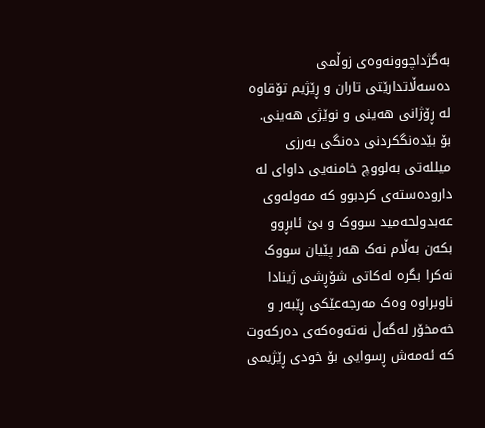بەگژداچوونەوەی زوڵمی دەسەڵاتدارێتی تاران و ڕێژیم تۆقاوە لە ڕۆژانی هەینی و نوێژی هەینی.
بۆ بێدەنگکردنی دەنگی بەرزی میللەتی بەلووچ خامنەیی داوای لە دارودەستەی کردبوو کە مەولەوی عەبدولحەمید سووک و بێ ئابڕوو بکەن بەڵام نەک هەر پێیان سووک نەکرا بگرە لەکاتی شۆڕشی ژینادا ناوبراوە وەک مەرجەعێکی ڕێبەر و خەمخۆر لەگەڵ نەتەوەکەی دەرکەوت کە ئەمەش ڕسوایی بۆ خودی ڕێژیمی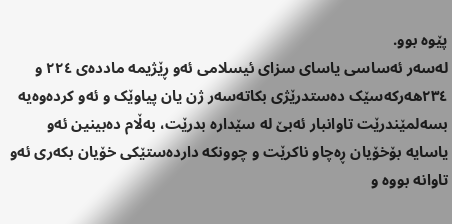پێوە بوو.
لەسەر ئەساسی یاسای سزای ئیسلامی ئەو ڕێژیمە ماددەی ٢٢٤ و ٢٣٤هەرکەسێک دەستدرێژی بکاتەسەر ژن یان پیاوێک و ئەو کردەوەیە بسەلمێندرێت تاوانبار ئەبێ لە سێدارە بدرێت، بەڵام دەبینین ئەو یاسایە بۆخۆیان ڕەچاو ناکرێت و چوونکە داردەستێکی خۆیان بکەری ئەو تاوانە بووە و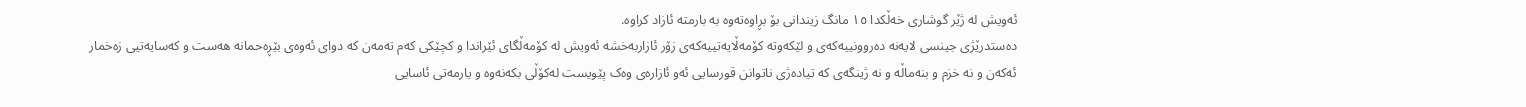ئەویش لە ژێر گوشاری خەڵکدا ١٥ مانگ زیندانی بۆ بڕاوەتەوە بە بارمتە ئازاد کراوە.
دەستدرێژی جینسی لایەنە دەروونییەکەی و لێکەوتە کۆمەڵایەتییەکەی زۆر ئازاربەخشە ئەویش لە کۆمەڵگای ئێراندا و کچێکی کەم تەمەن کە دوای ئەوەی بێڕەحمانە هەست و کەسایەتیی زەخمار ئەکەن و نە خزم و بنەماڵە و نە ژینگەی کە تیادەژی ناتوانن قورسایی ئەو ئازارەی وەک پێویست لەکۆڵی بکەنەوە و یارمەتی ئاسایی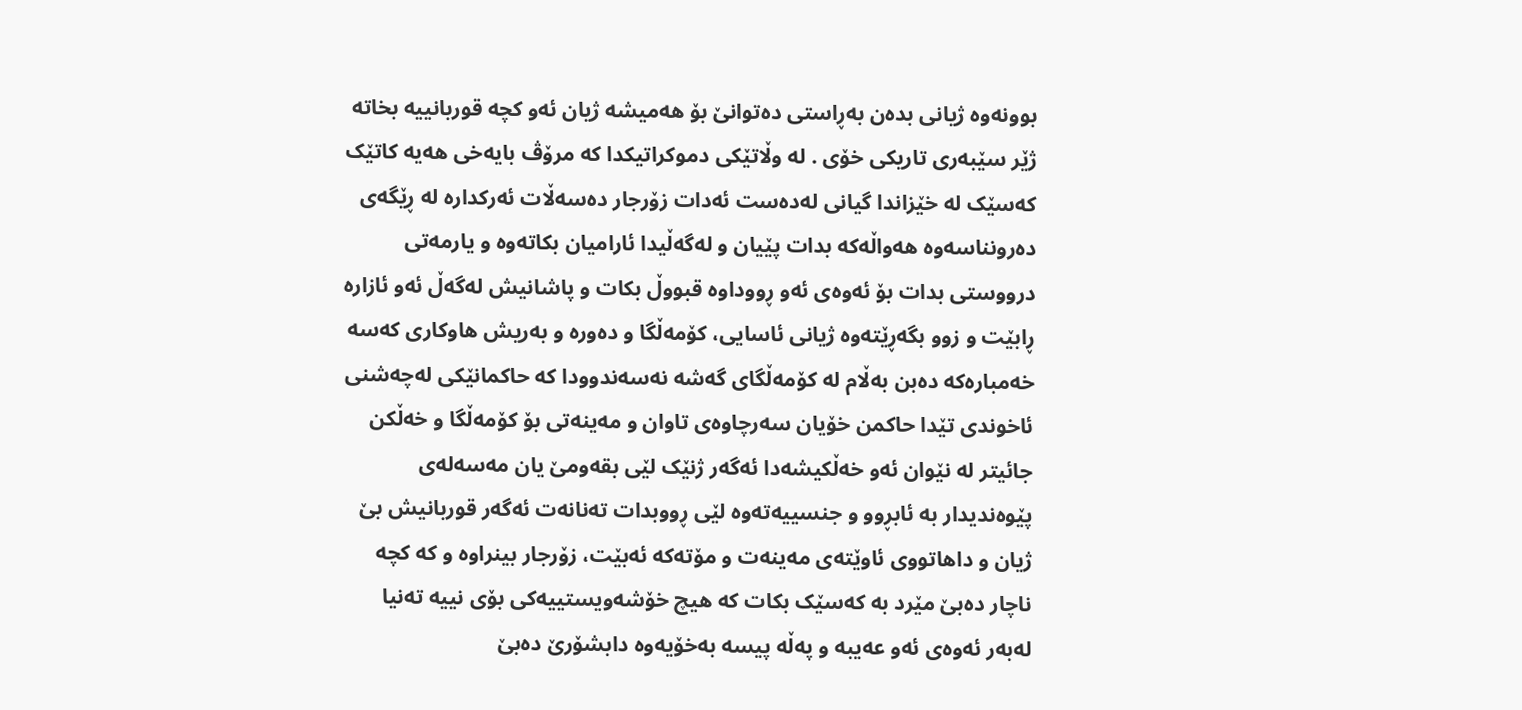بوونەوە ژیانی بدەن بەڕاستی دەتوانێ بۆ هەمیشە ژیان ئەو کچە قوربانییە بخاتە ژێر سێبەری تاریکی خۆی . لە وڵاتێکی دموکراتیکدا کە مرۆڤ بایەخی هەیە کاتێک کەسێک لە خێزاندا گیانی لەدەست ئەدات زۆرجار دەسەڵات ئەرکدارە لە ڕێگەی دەرونناسەوە هەواڵەکە بدات پێیان و لەگەڵیدا ئارامیان بکاتەوە و یارمەتی درووستی بدات بۆ ئەوەی ئەو ڕووداوە قبووڵ بکات و پاشانیش لەگەڵ ئەو ئازارە ڕابێت و زوو بگەڕێتەوە ژیانی ئاسایی، کۆمەڵگا و دەورە و بەریش هاوکاری کەسە خەمبارەکە دەبن بەڵام لە کۆمەڵگای گەشە نەسەندوودا کە حاكمانێکی لەچەشنی ئاخوندی تێدا حاکمن خۆیان سەرچاوەی تاوان و مەینەتی بۆ کۆمەڵگا و خەڵکن جائیتر لە نێوان ئەو خەڵکیشەدا ئەگەر ژنێک لێی بقەومێ یان مەسەلەی پێوەندیدار بە ئابڕوو و جنسییەتەوە لێی ڕووبدات تەنانەت ئەگەر قوربانیش بێ ژیان و داهاتووی ئاوێتەی مەینەت و مۆتەکە ئەبێت، زۆرجار بینراوە و کە کچە ناچار دەبێ مێرد بە کەسێک بکات کە هیچ خۆشەویستییەکی بۆی نییە تەنیا لەبەر ئەوەی ئەو عەیبە و پەڵە پیسە بەخۆیەوە دابشۆرێ دەبێ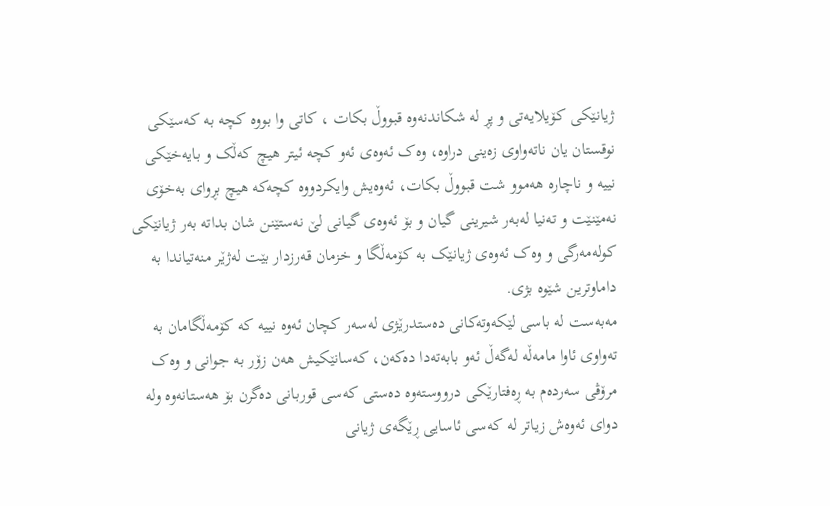ژیانێکی کۆیلایەتی و پڕ لە شکاندنەوە قبووڵ بکات ، کاتی وا بووە کچە بە کەسێکی نوقستان یان ناتەواوی زەینی دراوە، وەک ئەوەی ئەو کچە ئیتر هیچ کەڵک و بایەخێکی نییە و ناچارە هەموو شت قبووڵ بکات، ئەوەیش وایکردووە کچەکە هیچ بڕوای بەخۆی نەمێنێت و تەنیا لەبەر شیرینی گیان و بۆ ئەوەی گیانی لێ نەستێنن شان بداتە بەر ژیانێکی کولەمەرگی و وەک ئەوەی ژیانێک بە کۆمەڵگا و خزمان قەرزدار بێت لەژێر منەتیاندا بە داماوترین شێوە بژی.
مەبەست لە باسی لێکەوتەکانی دەستدرێژی لەسەر کچان ئەوە نییە کە کۆمەڵگامان بە تەواوی ئاوا مامەڵە لەگەڵ ئەو بابەتەدا دەکەن، کەسانێکیش هەن زۆر بە جوانی و وەک مرۆڤی سەردەم بە ڕەفتارێکی درووستەوە دەستی کەسی قوربانی دەگرن بۆ هەستانەوە ولە دوای ئەوەش زیاتر لە کەسی ئاسایی ڕێگەی ژیانی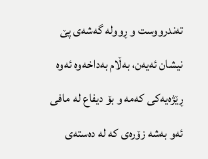تەندرووست و ڕوولە گەشەی پێ نیشان ئەیەن، بەڵام بەداخەوە ئەوە ڕێژەیەکی کەمە و بۆ دیفاع لە مافی ئەو بەشە زۆرەی کە لە دەستەی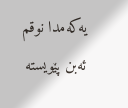یەکەمدا نوقم ئەبن پێویستە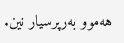هەموو بەرپرسیار نین.